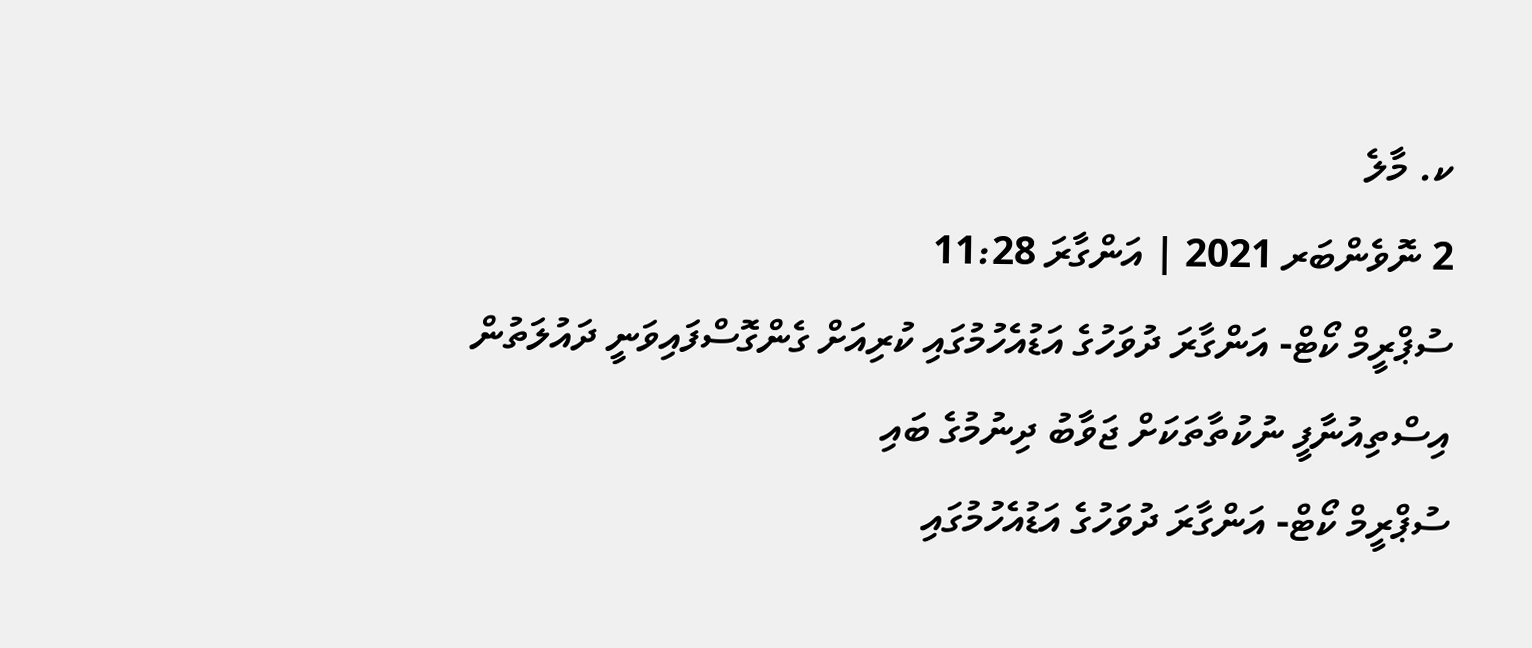ކ. މާލެ
2 ނޮވެންބަރ 2021 | އަންގާރަ 11:28
ސުޕްރީމް ކޯޓް- އަންގާރަ ދުވަހުގެ އަޑުއެހުމުގައި ކުރިއަށް ގެންގޮސްފައިވަނީ ދައުލަތުން އިސްތިއުނާފީ ނުކުތާތަކަށް ޖަވާބު ދިނުމުގެ ބައި
ސުޕްރީމް ކޯޓް- އަންގާރަ ދުވަހުގެ އަޑުއެހުމުގައި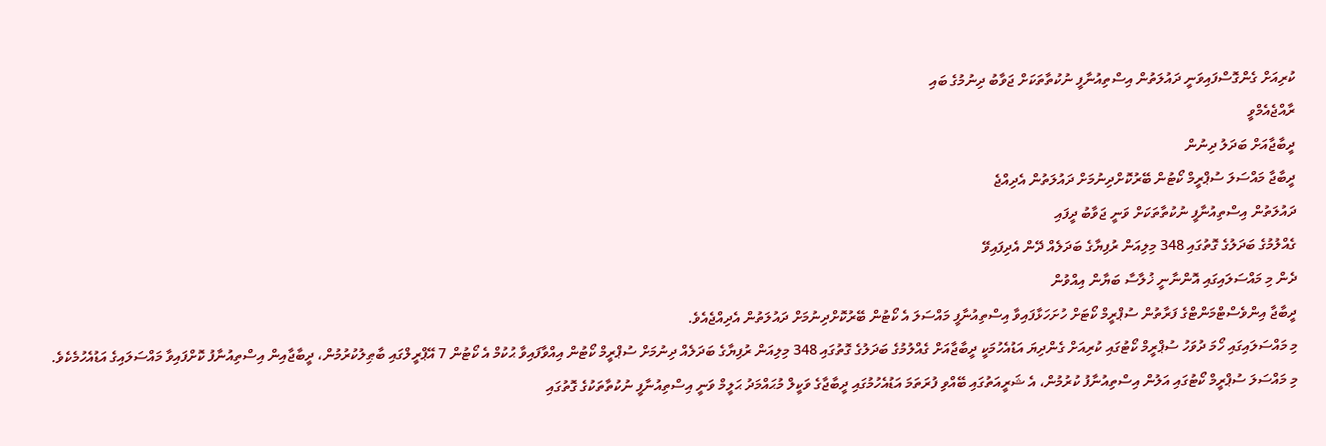ކުރިއަށް ގެންގޮސްފައިވަނީ ދައުލަތުން އިސްތިއުނާފީ ނުކުތާތަކަށް ޖަވާބު ދިނުމުގެ ބައި
ރާއްޖެއެމްވީ
ދީބާޖާއަށް ބަދަލު ދިނުން
ދީބާޖާ މައްސަލަ ސުޕްރީމް ކޯޓުން ބޭރުކޮށްދިނުމަށް ދައުލަތުން އެދިއްޖެ
ދައުލަތުން އިސްތިއުނާފީ ނުކުތާތަކަށް ވަނީ ޖަވާބު ދީފައި
ގެއްލުމުގެ ބަދަލުގެ ގޮތުގައި 348 މިލިއަން ރުފިޔާގެ ބަދަލެއް ދޭން އެދިފައިވޭ
ދެން މި މައްސަލައިގައި އޮންނާނީ ޚުލާސާ ބަޔާން އިއްވުން
ދީބާޖާ އިންވެސްޓްމަންޓްގެ ފަރާތުން ސުޕްރީމް ކޯޓަށް ހުށަހަޅާފައިވާ އިސްތިއުނާފީ މައްސަލަ އެ ކޯޓުން ބޭރުކޮށްދިނުމަށް ދައުލަތުން އެދިއްޖެއެވެ.
މި މައްސަލައިގައި ހޯމަ ދުވަހު ސުޕްރީމް ކޯޓުގައި ކުރިއަށް ގެންދިޔަ އަޑުއެހުމަކީ ދީބާޖާއަށް ގެއްލުމުގެ ބަދަލުގެ ގޮތުގައި 348 މިލިއަން ރުފިޔާގެ ބަދަލެއް ދިނުމަށް ސުޕްރީމް ކޯޓުން އިއްވާފައިވާ ޙުކުމް އެ ކޯޓުން 7 އޭޕްރީލްގައި ބާޠިލުކުރުމުން، ދީބާޖާއިން އިސްތިއުނާފު ކޮށްފައިވާ މައްސަލައިގެ އަޑުއެހުމެކެވެ.
މި މައްސަލަ ސުޕްރީމް ކޯޓުގައި އަލުން އިސްތިއުނާފު ކުރުމުން، އެ ޝަރީއަތުގައި ބޭއްވި ފުރަތަމަ އަޑުއެހުމުގައި ދީބާޖާގެ ވަކީލް މުޙައްމަދު ޙަލީމް ވަނީ އިސްތިއުނާފީ ނުކުތާތަކުގެ ގޮތުގައި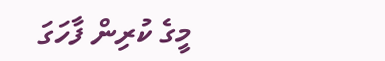މީގެ ކުރިން ފާހަގަ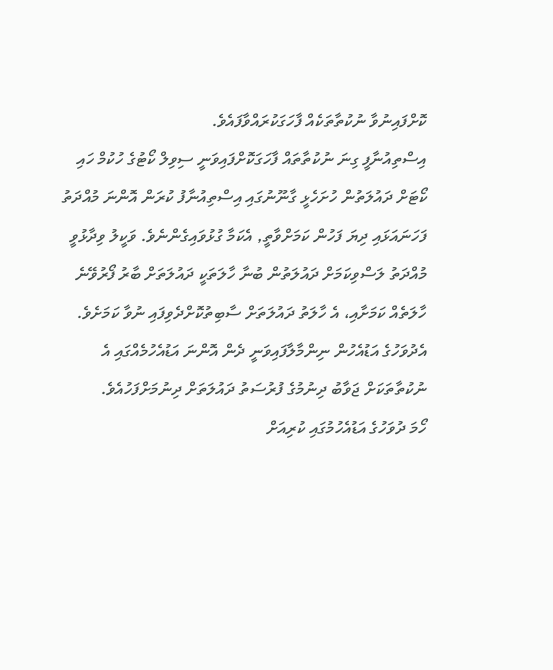ކޮށްފައިނުވާ ނުކުތާތަކެއް ފާހަގަކުރައްވާފައެވެ.
އިސްތިއުނާފީ ގިނަ ނުކުތާތައް ފާހަގަކޮށްފައިވަނީ ސިވިލް ކޯޓުގެ ހުކުމް ހައި ކޯޓަށް ދައުލަތުން ހުށަހެޅީ ގާނޫނުގައި އިސްތިއުނާފު ކުރަން އޮންނަ މުއްދަތު ފަހަނައަޅައި ދިޔަ ފަހުން ކަމަށްވާތީ, އެކަމާ ގުޅުވައިގެންނެވެ. ވަކީލު ވިދާޅުވީ މުއްދަތު ލަސްވިކަމަށް ދައުލަތުން ބުނާ ހާލަތަކީ ދައުލަތަށް ބާރު ފޯރުވޭނެ ހާލަތެއް ކަމަށާއި، އެ ހާލަތު ދައުލަތަށް ސާބިތުކޮށްދެވިފައި ނުވާ ކަމަށެވެ. އެދުވަހުގެ އަޑުއެހުން ނިންމާލާފައިވަނީ ދެން އޮންނަ އަޑުއެހުމެއްގައި އެ ނުކުތާތަކަށް ޖަވާބު ދިނުމުގެ ފުރުސަތު ދައުލަތަށް ދިނުމަށްފަހުއެވެ.
ހޯމަ ދުވަހުގެ އަޑުއެހުމުގައި ކުރިއަށް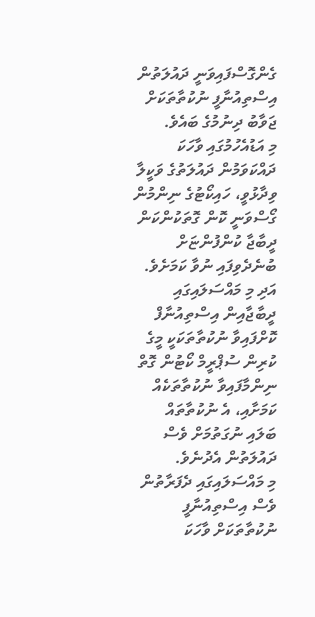ގެންގޮސްފައިވަނީ ދައުލަތުން އިސްތިއުނާފީ ނުކުތާތަކަށް ޖަވާބު ދިނުމުގެ ބައެވެ.
މި އަޑުއެހުމުގައި ވާހަކަ ދައްކަވަމުން ދައުލަތުގެ ވަކީލާ ވިދާޅުވީ، ހައިކޯޓުގެ ނިންމުން ގޯސްވަނީ ކޮން ގޮތަކުންކަން ދީބާޖާ ކުންފުންޏަށް ބުނެދެވިފައި ނުވާ ކަމަށެވެ. އަދި މި މައްސަލައިގައި ދީބާޖާއިން އިސްތިއުނާފް ކޮށްފައިވާ ނުކުތާތަކަކީ މީގެ ކުރިން ސުޕްރީމް ކޯޓުން ގޮތް ނިންމާފައިވާ ނުކުތާތަކެއް ކަމަށާއި، އެ ނުކުތާތައް ބަލައި ނުގަތުމަށް ވެސް ދައުލަތުން އެދުނެވެ.
މި މައްސަލައިގައި ދެފަރާތުން ވެސް އިސްތިއުނާފީ ނުކުތާތަކަށް ވާހަކަ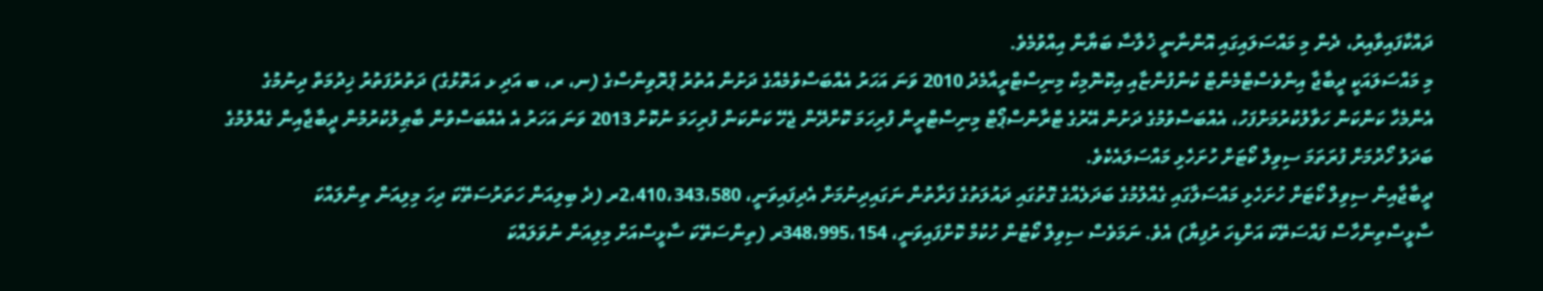ދައްކާފައިވާއިރު، ދެން މި މައްސަލައިގައި އޮންނާނީ ޚުލާސާ ބަޔާން އިއްވުމެވެ.
މި މައްސަލައަކީ ދީބާޖާ އިންވެސްޓްމެންޓް ކުންފުންޏާއި އިކޮނޮމިކް މިނިސްޓްރީއާމެދު 2010 ވަނަ އަހަރު އެއްބަސްވުމެއްގެ ދަށުން އުތުރު ޕްރޮވިންސްގެ (ނ، ރ، ބ އަދި ޅ އަތޮޅުގެ) ދަތުރުފަތުރު ޚިދުމަތް ދިނުމުގެ އެންމެހާ ކަންކަން ހަވާލުކުރުމަށްފަހު، އެއްބަސްވުމުގެ ދަށުން އޭރުގެ ޓްރާންސްޕޯޓް މިނިސްޓްރީން ފުރިހަމަ ކޮށްދޭން ޖެހޭ ކަންކަން ފުރިހަމަ ނުކޮށް 2013 ވަނަ އަހަރު އެ އެއްބަސްވުން ބާޠިލުކުރުމުން ދީބާޖާއިން ގެއްލުމުގެ ބަދަލު ހޯދުމަށް ފުރަތަމަ ސިވިލް ކޯޓަށް ހުށަހެޅި މައްސަލައެކެވެ.
ދީބާޖާއިން ސިވިލް ކޯޓަށް ހުށަހެޅި މައްސަލާގައި ގެއްލުމުގެ ބަދަލެއްގެ ގޮތުގައި ދައުލަތުގެ ފަރާތުން ނަގައިދިނުމަށް އެދިފައިވަނީ، 2،410،343،580ރ (ދެ ބިލިއަން ހަތަރުސަތޭކަ ދިހަ މިލިއަން ތިންލައްކަ ސާޅީސްތިންހާސް ފައްސަތޭކަ އަށްޑިހަ ރުފިޔާ) އެވެ. ނަމަވެސް ސިވިލް ކޯޓުން ހުކުމް ކޮށްފައިވަނީ، 348،995،154ރ (ތިންސަތޭކަ ސާޅީސްއަށް މިލިއަން ނުވަލައްކަ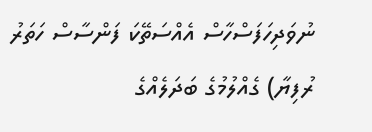ނުވަދިހަފަސްހާސް އެއްސަތޭކަ ފަންސާސް ހަތަރު ރުފިޔާ) ގެއްލުމުގެ ބަދަލެއްގެ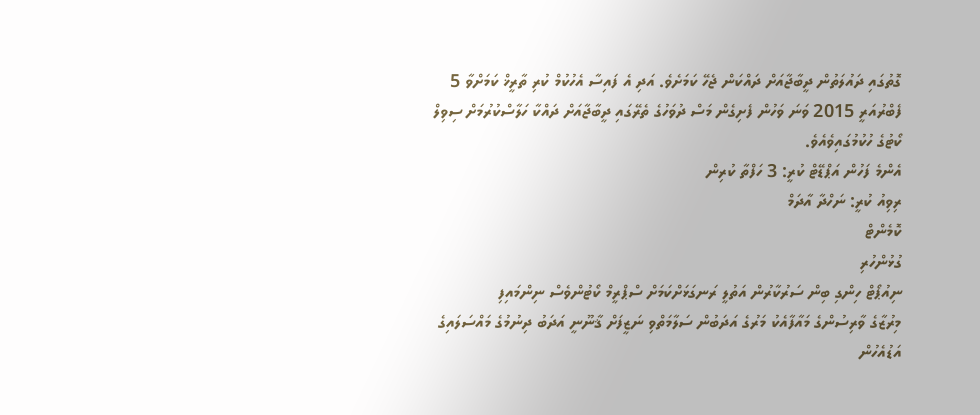ގޮތުގައި ދައުލަތުން ދީބާޖާއަށް ދައްކަން ޖެހޭ ކަމަށެވެ. އަދި އެ ފައިސާ އެހުކުމް ކުރި ތާރީޚް ކަމަށްވާ 5 ފެބްރުއަރީ 2015 ވަނަ ވަހުން ފެށިގެން މަސް ދުވަހުގެ ތެރޭގައި ދީބާޖާއަށް ދައްކާ ހަލާސްކުރުމަށް ސިވިލް ކޯޓުގެ ހުކުމުގައިވެއެވެ.
އެންމެ ފަހުން އަޕްޑޭޓް ކުރީ: 3 ހަފްތާ ކުރިން
ރިވިއު ކުރީ: ނަހްދާ އާދަމް
ކޮމެންޓް
ގުޅުންހުރި
ނިއުޕޯޓް ހިންގި ބިން ސަރުކާރުން އަތުލީ ރަނގަޅަށްކަމަށް ސްޕްރީމް ކޯޓުންވެސް ނިންމައިފި
މިރުޒާގެ ވާރިސުންގެ މައާފާއެކު މަރުގެ އަދަބުން ސަލާމަތްވި ނަޒީފަށް ޤާނޫނީ އަދަބު ދިނުމުގެ މައްސަލައިގެ އަޑުއެހުން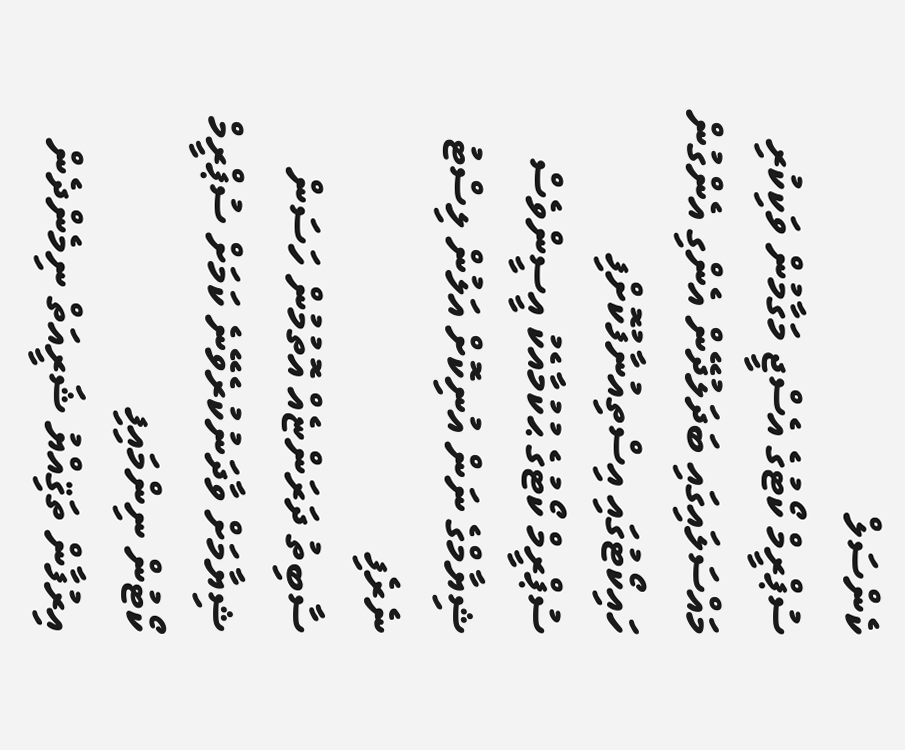ކެންސަލް
ސުޕްރީމް ކޯޓުގެ އެސްޖީ މަގާމުން ވަކިކުރި މައްސަލައިގައި ބަދަލުދޭން އެންގި އެންގުން ހައިކޯޓުގައި އިސްތިއުނާފުކޮށްފި
ސުޕްރީމް ކޯޓުގެ ޙުކުމާއެކު އީސީންވެސް ޝިޔާމްގެ ނަން އުނިކޮށް އަލުން ލިސްޓު ނެރެފި
ސާބިތު ދަރަންޏެއް އޮތުމުން ހަސަން ޝިޔާމަށް ވާދަނުކުރެވޭނެ ކަމަށް ސުޕްރީމް ކޯޓުން ނިންމައިފި
އިރުފާން ތަޤިއްޔު ޝަރީއަތް ނިމެންދެން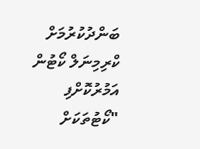ބަންދުކުރުމަށް ކްރިމިނަލް ކޯޓުން އަމުރުކޮށްފި
"ކޯޓުތަކަށް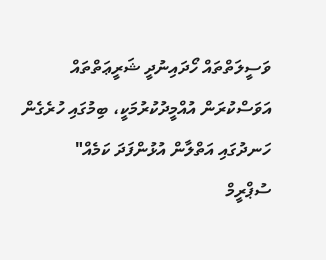ވަސީލަތްތައް ހޯދައިނުދީ ޝަރީޢަތްތައް އަވަސްކުރަން އުއްމީދުކުރުމަކީ، ބިމުގައި ހުރެގެން ހަނދުގައި އަތްލާން އުޅުންފަދަ ކަމެއް"
ސުޕްރީމް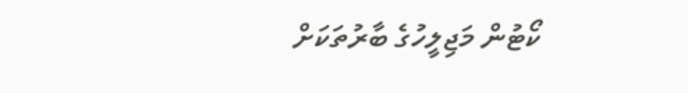ކޯޓުން މަޖިލީހުގެ ބާރުތަކަށް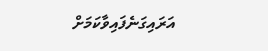އަރައިގަނެފައިވާކަމަށް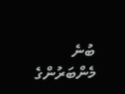ބުނެ މެންބަރުންގެ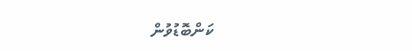ކަންބޮޑުވުން